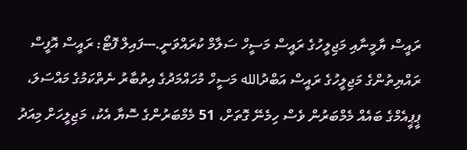ރައީސް ޔާމީނާއި މަޖިލީހުގެ ރައީސް މަސީހް ސަލާމް ކުރައްވަނީ.---ފައިލް ފޮޓޯ: ރައީސް އޮފީސް
ރައްޔިތުންގެ މަޖިލީހުގެ ރައީސް އަބްދުالله މަސީހް މުހައްމަދުގެ އިތުބާރު ނެތްކަމުގެ މައްސަލަ، ޕީޕީއެމްގެ ބައެއް މެމްބަރުން ވެސް ހިމެނޭ ގޮތަށް، 51 މެމްބަރުންގެ ސޮޔާ އެކު، މަޖިލީހަށް މިއަދު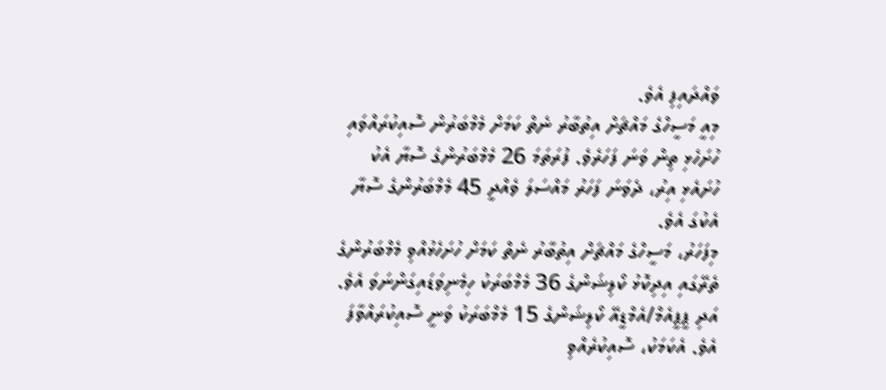ވައްދައިފި އެވެ.
މިއީ މަސީހްގެ މައްޗަށް އިތުބާރު ނެތް ކަމަށް މެމްބަރުން ސޮއިކުރައްވައި ހުށަހެޅި ތިން ވަނަ ފަހަރެވެ. ފުރަތަމަ 26 މެމްބަރުންގެ ސޮޔާ އެކު ހުށައެޅި އިރު، ދެވަނަ ފަހަރު މައްސަލަ ވެއްދީ 45 މެމްބަރުންގެ ސޮޔާ އެކުގަ އެވެ.
މިފަހަރު، މަސީހްގެ މައްޗަށް އިތުބާރު ނެތް ކަމަށް ހުށަހެޅުއްވި މެމްބަރުންގެ ތެރޭގައި އިދިކޮޅު ކޯލިޝަންގެ 36 މެމްބަރަކު ހިމެނިވަޑައިގަންނަވަ އެވެ. އަދި ޕީޕީއެމް/އެމްޑީއޭ ކޯލިޝަންގެ 15 މެމްބަރަކު ވަނީ ސޮއިކުރައްވާފަ އެވެ. އެކަމަކު، ސޮއިކުރެއްވި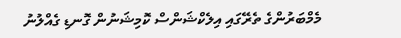މެމްބަރުންގެ ތެރޭގައި އިލެކްޝަންސް ކޮމިޝަނުން ގޮނޑި ގެއްލުނު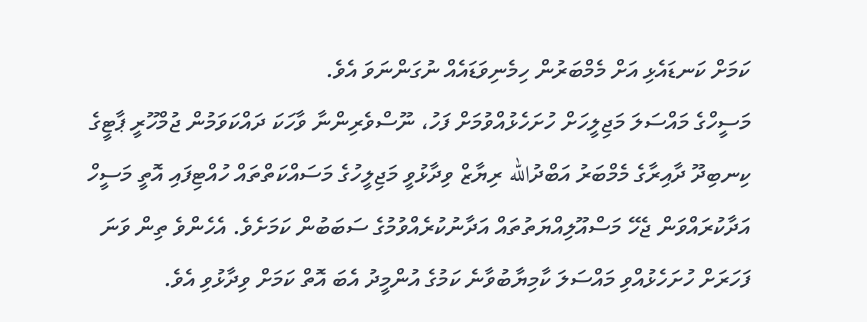ކަމަށް ކަނޑައެޅި އަށް މެމްބަރުން ހިމެނިވަޑައެއް ނުގަންނަވަ އެވެ.
މަސީހްގެ މައްސަލަ މަޖިލީހަށް ހުށަހެޅުއްވުމަށް ފަހު، ނޫސްވެރިންނާ ވާހަކަ ދައްކަވަމުން ޖުމްހޫރީ ޕާޓީގެ ކިނބިދޫ ދާއިރާގެ މެމްބަރު އަބްދުالله ރިޔާޒް ވިދާޅުވީ މަޖިލީހުގެ މަސައްކަތްތައް ހުއްޓިފައި އޮތީ މަސީހް އަދާކުރައްވަން ޖެހޭ މަސްއޫލިއްޔަތުތައް އަދާނުކުރެއްވުމުގެ ސަބަބުން ކަމަށެވެ. އެހެންވެ ތިން ވަނަ ފަހަރަށް ހުށަހެޅުއްވި މައްސަލަ ކާމިޔާބުވާނެ ކަމުގެ އުންމީދު އެބަ އޮތް ކަމަށް ވިދާޅުވި އެވެ.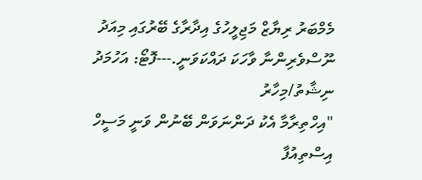މެމްބަރު ރިޔާޒް މަޖިލީހުގެ އިދާރާގެ ބޭރުގައި މިއަދު ނޫސްވެރިންނާ ވާހަކަ ދައްކަވަނީ.---ފޮޓޯ: އަހުމަދު ނިޝާތު/މިހާރު
"އިހްތިރާމާ އެކު ދަންނަވަން ބޭނުން ވަނީ މަސީހް އިސްތިއުފާ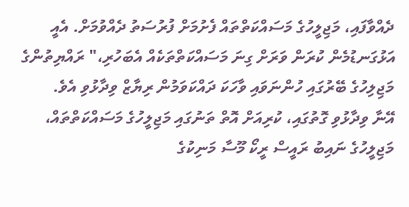ދެއްވާފައި، މަޖިލީހުގެ މަސައްކަތްތައް ފެށުމަށް ފުރުސަތު ދެއްވުމަށް. އެއީ އަޅުގަނޑުމެން ކުރަން ވަރަށް ގިނަ މަސައްކަތްތަކެއް އެބަހުރި،" ރައްޔިތުންގެ މަޖިލިހުގެ ބޭރުގައި ހުންނަވައި ވާހަކަ ދައްކަވަމުން ރިޔާޒް ވިދާޅުވި އެވެ.
އޭނާ ވިދާޅުވި ގޮތުގައި، ކުރިއަށް އޮތް ތަނުގައި މަޖިލީހުގެ މަސައްކަތްތައް، މަޖިލީހުގެ ނައިބު ރައީސް ރީކޯ މޫސާ މަނިކުގެ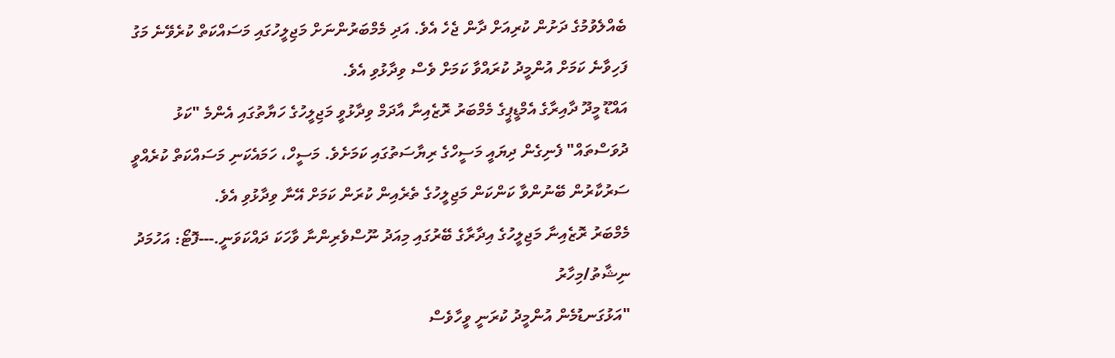ބެއްލެވުމުގެ ދަށުން ކުރިއަށް ދާން ޖެހެ އެވެ. އަދި މެމްބަރުންނަށް މަޖިލީހުގައި މަސައްކަތް ކުރެވޭނެ މަގު ފަހިވާނެ ކަމަށް އުންމީދު ކުރައްވާ ކަމަށް ވެސް ވިދާޅުވި އެވެ.
އައްޑޫ މީދޫ ދާއިރާގެ އެމްޑީޕީގެ މެމްބަރު ރޮޒެއިނާ އާދަމް ވިދާޅުވީ މަޖިލީހުގެ ހަޔާތުގައި އެންމެ "ކަޅު ދުވަސްތައް" ފެނިގެން ދިޔައީ މަސީހްގެ ރިޔާސަތުގައި ކަމަށެވެ. މަސީހް، ހަމައެކަނި މަސައްކަތް ކުރެއްވީ ސަރުކާރުން ބޭނުންވާ ކަންކަން މަޖިލީހުގެ ތެރެއިން ކުރަން ކަމަށް އޭނާ ވިދާޅުވި އެވެ.
މެމްބަރު ރޮޒެއިނާ މަޖިލީހުގެ އިދާރާގެ ބޭރުގައި މިއަދު ނޫސްވެރިންނާ ވާހަކަ ދައްކަވަނީ.---ފޮޓޯ: އަހުމަދު ނިޝާތު/މިހާރު
"އަޅުގަނޑުމެން އުންމީދު ކުރަނީ ވީހާވެސް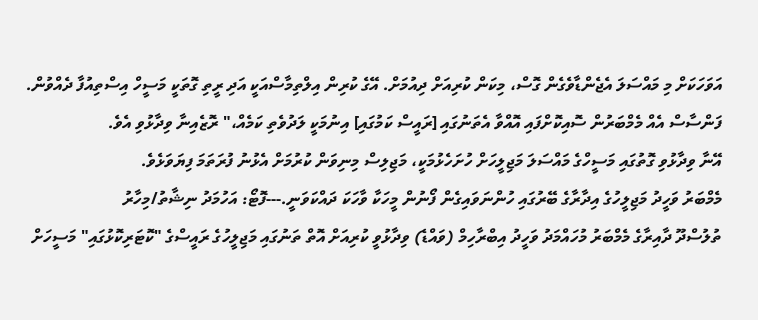އަވަހަކަށް މި މައްސަލަ އެޖެންޑާވެގެން ގޮސް، މިކަން ކުރިއަށް ދިއުމަށް. އޭގެ ކުރިން އިލްތިމާސްއަކީ އަދި ރީތި ގޮތަކީ މަސީހް އިސްތިއުފާ ދެއްވުން. ފަންސާސް އެއް މެމްބަރުން ސޮއިކޮށްފައި އޮއްވާ އެތަނުގައި [ރައީސް ކަމުގައި] އިނުމަކީ ލަދުވެތި ކަމެއް،" ރޮޒެއިނާ ވިދާޅުވި އެވެ.
އޭނާ ވިދާޅުވި ގޮތުގައި މަސީހްގެ މައްސަލަ މަޖިލީހަށް ހުށަހެޅުމަކީ، މަޖިލިސް މިނިވަން ކުރުމަށް އެޅުނު ފުރަތަމަ ފިޔަވަޅެވެ.
މެމްބަރު ވަހީދު މަޖިލީހުގެ އިދާރާގެ ބޭރުގައި ހުންނަވައިގެން ފޯނުން މީހަކާ ވާހަކަ ދައްކަވަނީ.---ފޮޓޯ: އަހުމަދު ނިޝާތު/މިހާރު
ތުލުސްދޫ ދާއިރާގެ މެމްބަރު މުހައްމަދު ވަހީދު އިބްރާހިމް (ވައްޑެ) ވިދާޅުވީ ކުރިއަށް އޮތް ތަނުގައި މަޖިލީހުގެ ރައީސްގެ "ކޮޓަރިކޮޅުގައި" މަސީހަށް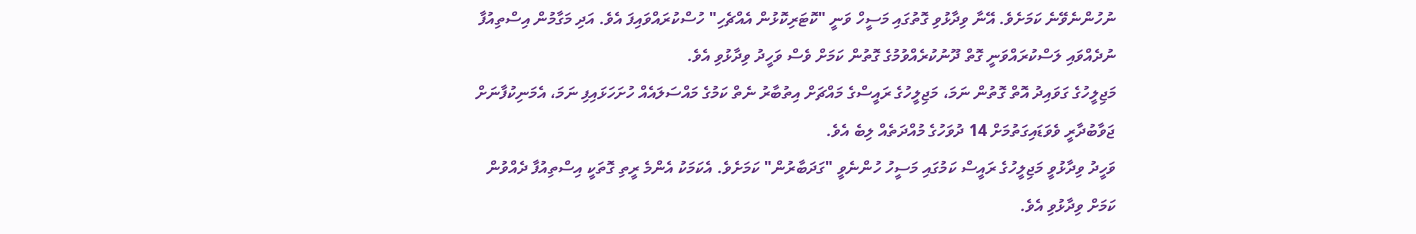ނުހުންނެވޭނެ ކަމަށެވެ. އޭނާ ވިދާޅުވި ގޮތުގައި މަސީހް ވަނީ "ކޮޓަރިކޮޅުން އެއްޗެހި" ހުސްކުރައްވައިފަ އެވެ. އަދި މަގާމުން އިސްތިއުފާ ނުދެއްވައި ލަސްކުރައްވަނީ ގޮތް ދޫނުކުރެއްވުމުގެ ގޮތުން ކަމަށް ވެސް ވަހީދު ވިދާޅުވި އެވެ.
މަޖިލީހުގެ ގަވައިދު އޮތް ގޮތުން ނަމަ، މަޖިލީހުގެ ރައީސްގެ މައްޗަށް އިތުބާރު ނެތް ކަމުގެ މައްސަލައެއް ހުށަހަޅައިފި ނަމަ، އެމަނިކުފާނަށް ޖަވާބުދާރީ ވެވަޑައިގަތުމަށް 14 ދުވަހުގެ މުއްދަތެއް ލިބެ އެވެ.
ވަހީދު ވިދާޅުވީ މަޖިލީހުގެ ރައީސް ކަމުގައި މަސީހު ހުންނެވީ "ގަދަބާރުން" ކަމަށެވެ. އެކަމަކު އެންމެ ރީތި ގޮތަކީ އިސްތިއުފާ ދެއްވުން ކަމަށް ވިދާޅުވި އެވެ.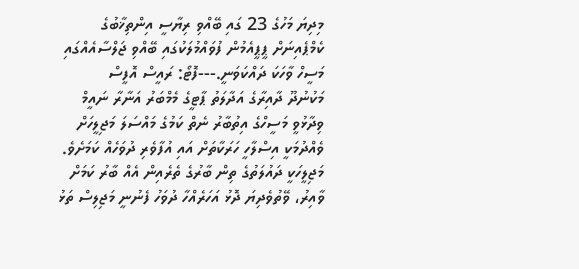މިދިޔަ މަހުގެ 23 ގައި ބޭއްވި ރިޔާސީ އިންތިޚާބުގެ ކެމްޕެއިނަށް ޕީޕީއެމުން ފުވައްމުލަކުގައި ބޭއްވި ޖަލްސާއެއްގައި މަސީހް ވާހަކަ ދައްކަވަނީ.---ފޮޓޯ: ރައީސް އޮފީސް
މަކުނުދޫ ދާއިރާގެ އަދާލަތު ޕާޓީގެ މެމްބަރު އަނާރާ ނައީމް ވިދާޅުވީ މަސީހްގެ އިތުބާރު ނެތް ކަމުގެ މައްސަލަ މަޖިލީހަށް ވެއްދުމަކީ އިސްލާހީ ހަރަކާތަށް އައި އުފާވެރި ދުވަހެއް ކަމަށެވެ. މަޖިލީހަކީ ދައުލަތުގެ ތިން ބާރުގެ ތެރެއިން އެއް ބާރު ކަމަށް ވާއިރު، ވޭތުވެދިޔަ ދޮޅު އަހަރެއްހާ ދުވަހު ފެނުނީ މަޖިލިސް ތަޅު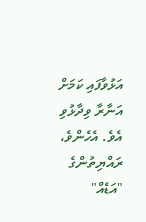އަޅުވާފައި ކަމަށް އަނާރާ ވިދާޅުވި އެވެ. އެހެންވެ، ރައްޔިތުންގެ "އަޑެއް"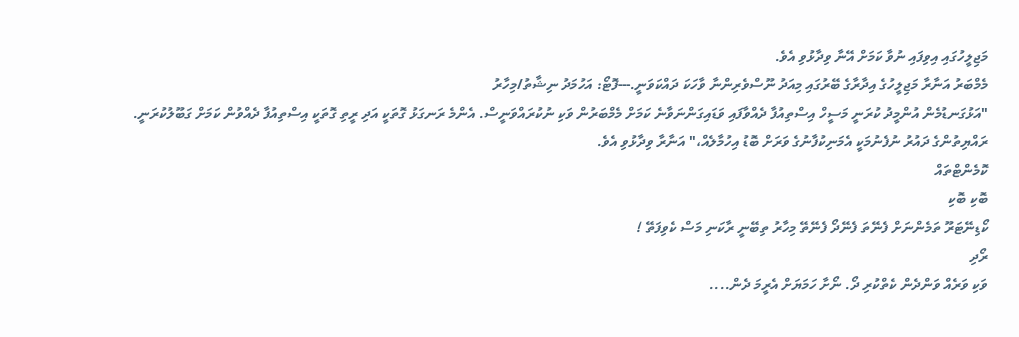މަޖިލީހުގައި އިވިފައި ނުވާ ކަމަށް އޭނާ ވިދާޅުވި އެވެ.
މެމްބަރު އަނާރާ މަޖިލީހުގެ އިދާރާގެ ބޭރުގައި މިއަދު ނޫސްވެރިންނާ ވާހަކަ ދައްކަވަނީ.---ފޮޓޯ: އަހުމަދު ނިޝާތު/މިހާރު
"އަޅުގަނޑުމެން އުންމީދު ކުރަނީ މަސީހް އިސްތިއުފާ ދެއްވާފައި ވަޑައިގަންނަވާނެ ކަމަށް މެމްބަރުން ވަކި ނުކުރައްވަނީސް. އެންމެ ރަނގަޅު ގޮތަކީ އަދި ރީތި ގޮތަކީ އިސްތިއުފާ ދެއްވުން ކަމަށް ގަބޫލުކުރަނީ. ރައްޔިތުންގެ ދައުރު ނުފެނުމަކީ އެމަނިކުފާނުގެ ވަރަށް ބޮޑު އިހުމާލެއް،" އަނާރާ ވިދާޅުވި އެވެ.
ކޮމެންޓްތައް
ބޮކި ބޮކި
ކޯޑިނޭޓަރޫ ތަމެންނަށް ފެނޭތަ ފެނޭދޯ ފެނޭތޭ މިހާރު ތިބޭނީ ރާކަނި މަސް ކެވިފަތޭ !
ރޯދި
ވަކި ވަރެއް ވަންދެން ކެތްކުރި ދޯ. ނޯށާ ހަމަޔަށް އެރީމަ ދެން....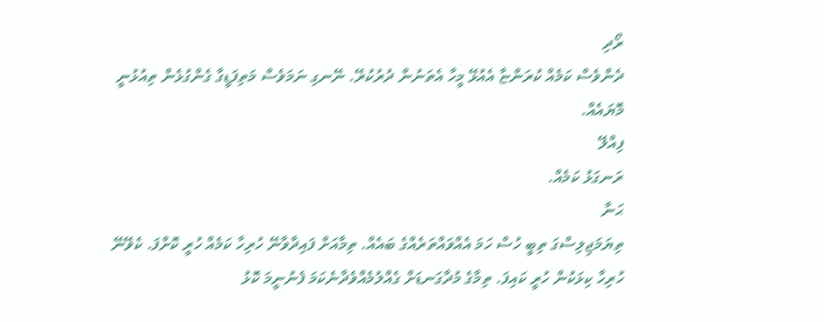ރޯދި
ދެންވެސް ކަމެއް ކުރަންޏާ އެއުޅޭ މީހާ އެތަނުން ދުރުކުރޭ. ނޭނގި ނަމަވެސް މަތިފަޑީގާ ގެންގުޅެން ތިއުޅުނީ މޮޔައެއް.
ފިއްލޭ
ރަނގަޅު ކަމެއް.
ޙަނާ
ތިޔަމަޖިލިސްގަ ތިބީ ހުސް ހަމަ އެއްވައްތަރެއްގެ ބައެއް. ތިމާއަށް ފައިދާވާނޭ ހުރިހާ ކަމެއް ހުރީ ކޮށްފަ. ކެވޭނޭ ހުރިހާ ކިޅަކުން ހުރީ ކައިފަ. ތިމާގެ މުދާގަނޑަށް ގެއްލުމެއްވެދާނެކަމަ ފެނުނީމަ ކޮޅު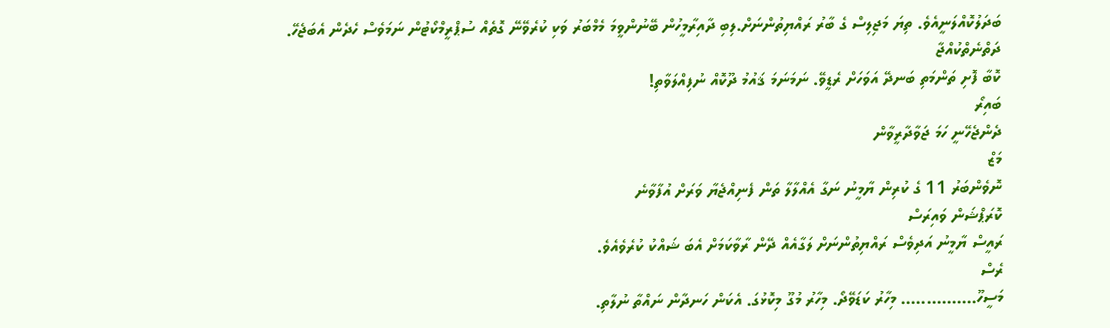ބަދަލުކޮއްލަނީއެވެ. ތިޔަ މަޖިލިސް ގެ ބާރު ރައްޔިތުންނަށް.ލިބި ދާއިރާމީހުން ބޭނުންވީމަ މެމްބަރު ވަކި ކުރެވޭނޭ ގޮތެއް ސުޕްރީމްކޯޓުން ނަމަވެސް ހެދެން އެބަޖެހޭ.
ދަތްނެތްކުއްޖާ
ކޮބާ ފޮށި ތަންމަތި ބަނދޭ އަވަހަށް ރެޑީވޭ. ނަމަނަމަ ޤައުމު ދޫކޮއް ނުފިއްލަވާތި!
ބައިރޯ
ދެންޖެހޭނީ ހަމަ ޖަވާދާރީވާން
މަޒް
ނޮވެންބަރު 11 ގެ ކުރިން ޔާމީނު ނަގާ އެއްލާލާ ތަން ފެނިއްޖެޔާ ވަރަށް އުފާވާނެ
ކޮރަޕްޝަން ވައިރަސް
ރައީސް ޔާމީނު އަދިވެސް ރައްޔިތުންނަށް ލަގާއެއް ދޭން ރާވާކަމަށް އެބަ ޝައްކު ކުރެވެއެވެ.
ރެސް
މަސީހޫ............... މިހާރު ކަޑަވޭދޯ. މިހާރު މުގޫ މިކޮޅުގަ. އެކަން ހަނދާން ނައްތާ ނުލާތި.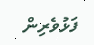ފަޅުވެރިން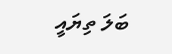ބަލަ ތިޔައީ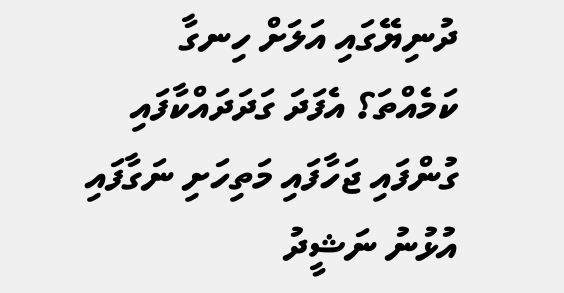ދުނިޔޭގައި އަލަށް ހިނގާ ކަމެއްތަ؟ އެފަދަ ގަދަދައްކާފައި ގުންފައި ޖަހާފައި މަތިހަށި ނަގާފައި އުޅުނު ނަޝީދު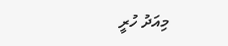މިއަދު ހުރީ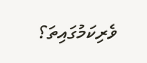ވެރިކަމުގައިތަ؟